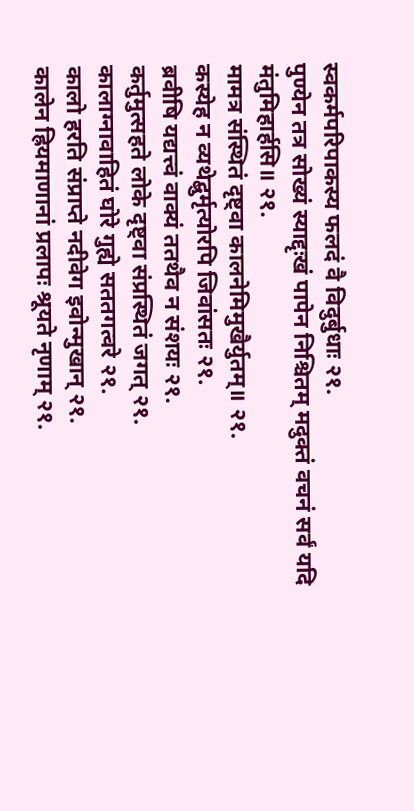स्वकर्मपरिपाकस्य फलदं वै विदुर्बुधाः २१.
पुण्येन तत्र सोख्यं स्याद्दृःखं पापेन निश्चितम् मदुक्तं वचनं सर्वं यदि मंतुमिहार्हसि॥ २१.
मामत्र संस्थितं दृष्ट्वा कालनेमिमुखैर्युतम्॥ २१.
कस्येह न व्यथेद्बुर्मृत्योरपि जिवांसतः २१.
ब्रवीषि यद्यत्त्वं वाक्यं ततथैव न संशयः २१.
कर्तुमुत्सहते लोके दृष्ट्वा संप्रस्थितं जगत् २१.
कालाग्नावाहितं घोरे गुह्ये सततगत्वरे २१.
कालो हरति संप्राप्ते नदीवेग इवोन्मुखान् २१.
कालेन ह्रियमाणानां प्रलापः श्रूयते नृणाम् २१.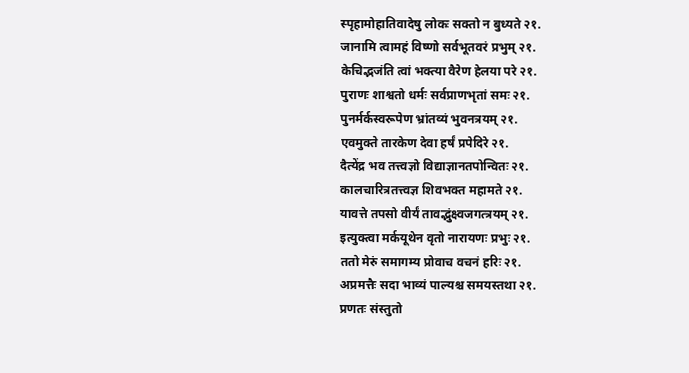स्पृहामोहातिवादेषु लोकः सक्तो न बुध्यते २१.
जानामि त्वामहं विष्णो सर्वभूतवरं प्रभुम् २१.
केचिद्भजंति त्वां भक्त्या वैरेण हेलया परे २१.
पुराणः शाश्वतो धर्मः सर्वप्राणभृतां समः २१.
पुनर्मर्कस्वरूपेण भ्रांतव्यं भुवनत्रयम् २१.
एवमुक्ते तारकेण देवा हर्षं प्रपेदिरे २१.
दैत्येंद्र भव तत्त्वज्ञो विद्याज्ञानतपोन्वितः २१.
कालचारित्रतत्त्वज्ञ शिवभक्त महामते २१.
यावत्ते तपसो वीर्यं तावद्भुंक्ष्वजगत्त्रयम् २१.
इत्युक्त्वा मर्कयूथेन वृतो नारायणः प्रभुः २१.
ततो मेरुं समागम्य प्रोवाच वचनं हरिः २१.
अप्रमत्तैः सदा भाव्यं पाल्यश्च समयस्तथा २१.
प्रणतः संस्तुतो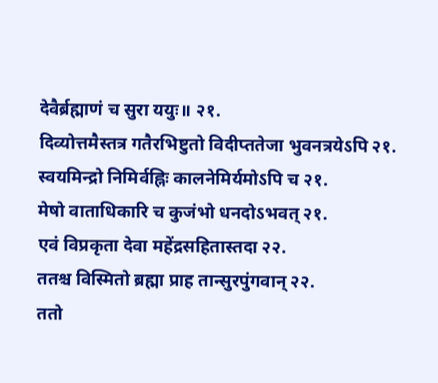देवैर्ब्रह्माणं च सुरा ययुः॥ २१.
दिव्योत्तमैस्तत्र गतैरभिष्टुतो विदीप्ततेजा भुवनत्रयेऽपि २१.
स्वयमिन्द्रो निमिर्वह्निः कालनेमिर्यमोऽपि च २१.
मेषो वाताधिकारि च कुजंभो धनदोऽभवत् २१.
एवं विप्रकृता देवा महेंद्रसहितास्तदा २२.
ततश्च विस्मितो ब्रह्मा प्राह तान्सुरपुंगवान् २२.
ततो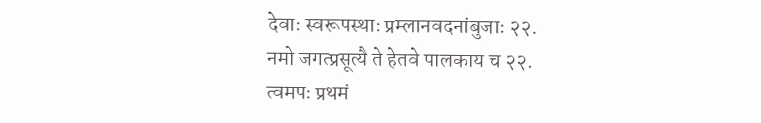देवाः स्वरूपस्थाः प्रम्लानवदनांबुजाः २२.
नमो जगत्प्रसूत्यै ते हेतवे पालकाय च २२.
त्वमपः प्रथमं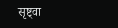सृष्ट्वा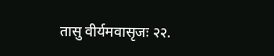तासु वीर्यमवासृजः २२.